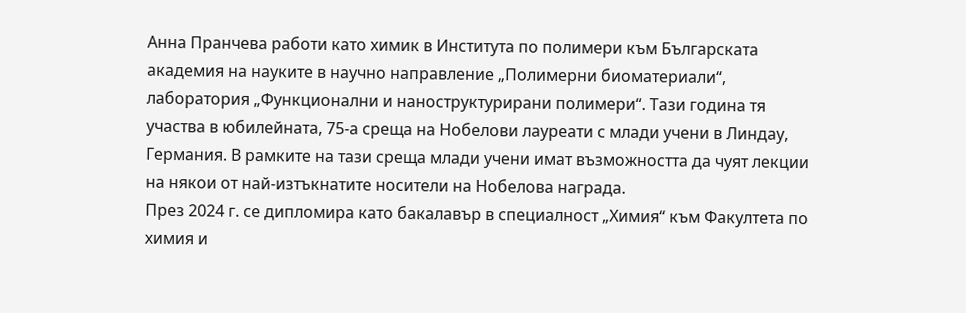Анна Пранчева работи като химик в Института по полимери към Българската академия на науките в научно направление „Полимерни биоматериали“, лаборатория „Функционални и наноструктурирани полимери“. Тази година тя участва в юбилейната, 75-а среща на Нобелови лауреати с млади учени в Линдау, Германия. В рамките на тази среща млади учени имат възможността да чуят лекции на някои от най-изтъкнатите носители на Нобелова награда.
През 2024 г. се дипломира като бакалавър в специалност „Химия“ към Факултета по химия и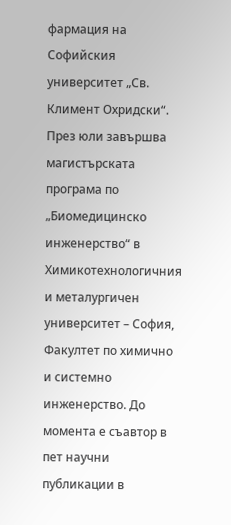фармация на Софийския университет „Св. Климент Охридски“. През юли завършва магистърската програма по „Биомедицинско инженерство“ в Химикотехнологичния и металургичен университет – София, Факултет по химично и системно инженерство. До момента е съавтор в пет научни публикации в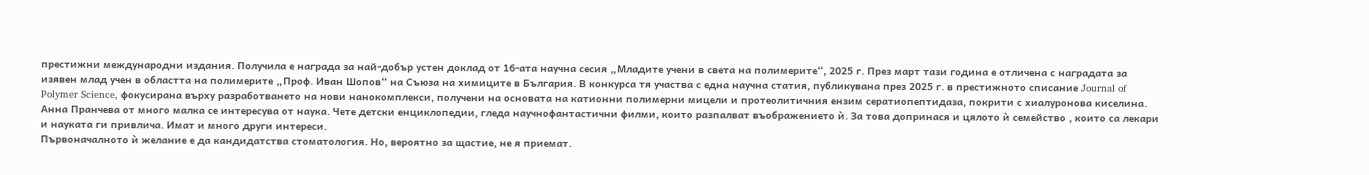престижни международни издания. Получила е награда за най-добър устен доклад от 16-ата научна сесия „Младите учени в света на полимерите“, 2025 г. През март тази година е отличена с наградата за изявен млад учен в областта на полимерите „Проф. Иван Шопов“ на Съюза на химиците в България. В конкурса тя участва с една научна статия, публикувана през 2025 г. в престижното списание Journal of Polymer Science, фокусирана върху разработването на нови нанокомплекси, получени на основата на катионни полимерни мицели и протеолитичния ензим сератиопептидаза, покрити с хиалуронова киселина.
Анна Пранчева от много малка се интересува от наука. Чете детски енциклопедии, гледа научнофантастични филми, които разпалват въображението ѝ. За това допринася и цялото ѝ семейство , които са лекари и науката ги привлича. Имат и много други интереси.
Първоначалното ѝ желание е да кандидатства стоматология. Но, вероятно за щастие, не я приемат.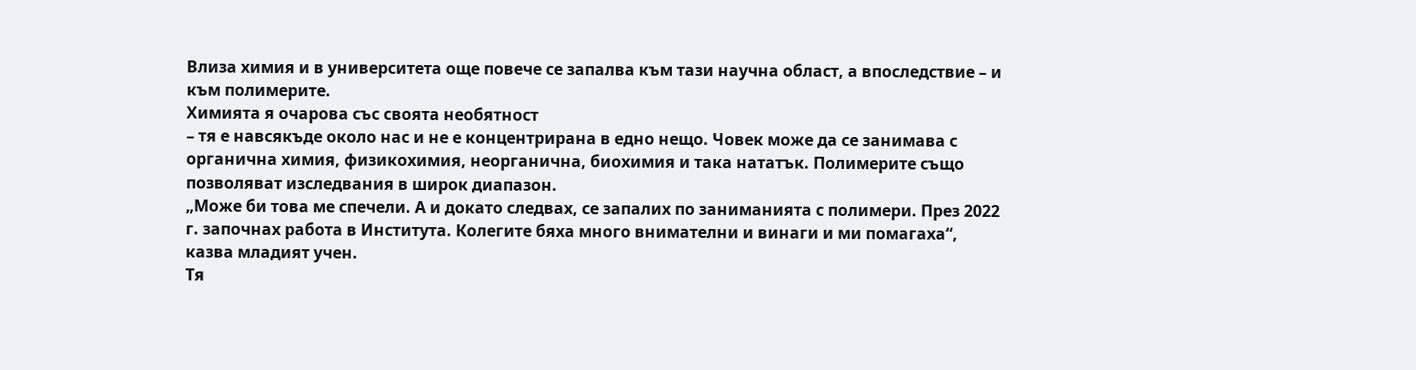Влиза химия и в университета още повече се запалва към тази научна област, а впоследствие – и към полимерите.
Химията я очарова със своята необятност
– тя е навсякъде около нас и не е концентрирана в едно нещо. Човек може да се занимава с органична химия, физикохимия, неорганична, биохимия и така нататък. Полимерите също позволяват изследвания в широк диапазон.
„Може би това ме спечели. А и докато следвах, се запалих по заниманията с полимери. През 2022 г. започнах работа в Института. Колегите бяха много внимателни и винаги и ми помагаха“, казва младият учен.
Тя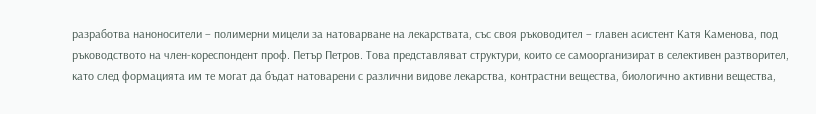разработва наноносители – полимерни мицели за натоварване на лекарствата, със своя ръководител – главен асистент Катя Каменова, под ръководството на член-кореспондент проф. Петър Петров. Това представляват структури, които се самоорганизират в селективен разтворител, като след формацията им те могат да бъдат натоварени с различни видове лекарства, контрастни вещества, биологично активни вещества,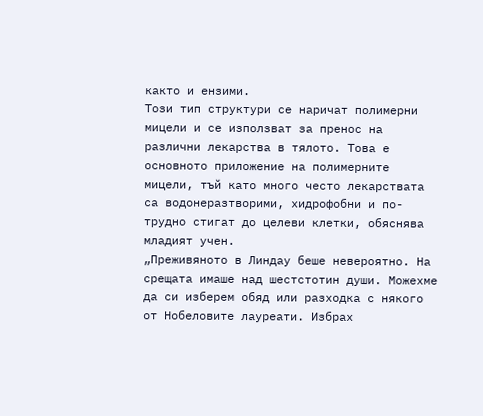както и ензими.
Този тип структури се наричат полимерни мицели и се използват за пренос на различни лекарства в тялото. Това е основното приложение на полимерните мицели, тъй като много често лекарствата са водонеразтворими, хидрофобни и по-трудно стигат до целеви клетки, обяснява младият учен.
„Преживяното в Линдау беше невероятно. На срещата имаше над шестстотин души. Можехме да си изберем обяд или разходка с някого от Нобеловите лауреати. Избрах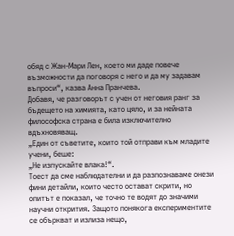обяд с Жан-Мари Лен, което ми даде повече възможности да поговоря с него и да му задавам въпроси“, казва Анна Пранчева.
Добавя, че разговорът с учен от неговия ранг за бъдещето на химията, като цяло, и за нейната философска страна е била изключително вдъхновяващ.
„Един от съветите, които той отправи към младите учени, беше:
„Не изпускайте влака!“.
Тоест да сме наблюдателни и да разпознаваме онези фини детайли, които често остават скрити, но опитът е показал, че точно те водят до значими научни открития. Защото понякога експериментите се объркват и излиза нещо,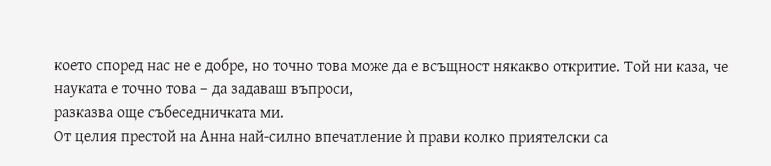което според нас не е добре, но точно това може да е всъщност някакво откритие. Той ни каза, че
науката е точно това – да задаваш въпроси,
разказва още събеседничката ми.
От целия престой на Анна най-силно впечатление ѝ прави колко приятелски са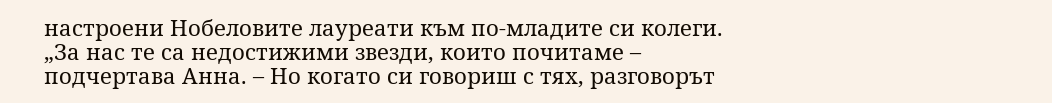настроени Нобеловите лауреати към по-младите си колеги.
„За нас те са недостижими звезди, които почитаме – подчертава Анна. – Но когато си говориш с тях, разговорът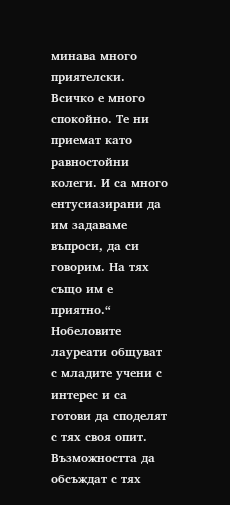минава много приятелски. Всичко е много спокойно. Те ни приемат като равностойни колеги. И са много ентусиазирани да им задаваме въпроси, да си говорим. На тях също им е приятно.“
Нобеловите лауреати общуват с младите учени с интерес и са готови да споделят с тях своя опит.
Възможността да обсъждат с тях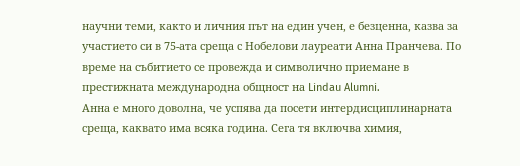научни теми, както и личния път на един учен, е безценна, казва за участието си в 75-ата среща с Нобелови лауреати Анна Пранчева. По време на събитието се провежда и символично приемане в престижната международна общност на Lindau Alumni.
Анна е много доволна, че успява да посети интердисциплинарната среща, каквато има всяка година. Сега тя включва химия,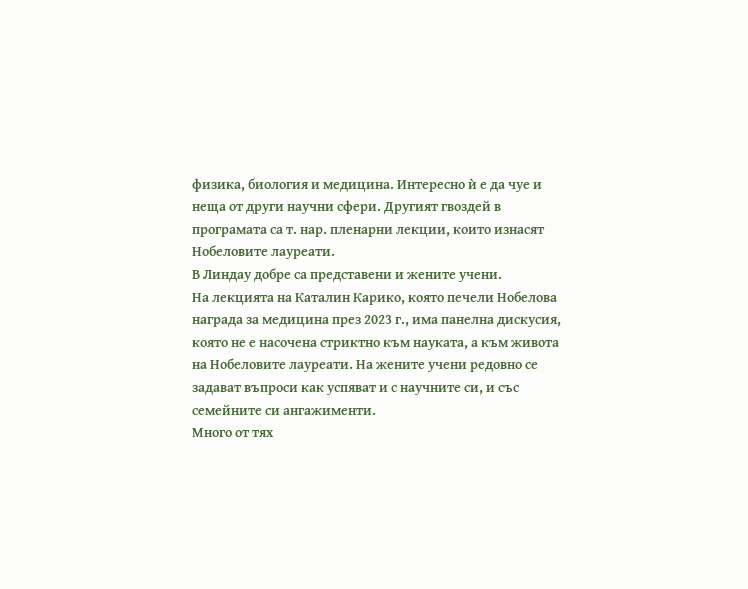физика, биология и медицина. Интересно ѝ е да чуе и неща от други научни сфери. Другият гвоздей в програмата са т. нар. пленарни лекции, които изнасят Нобеловите лауреати.
В Линдау добре са представени и жените учени.
На лекцията на Каталин Карико, която печели Нобелова награда за медицина през 2023 г., има панелна дискусия, която не е насочена стриктно към науката, а към живота на Нобеловите лауреати. На жените учени редовно се задават въпроси как успяват и с научните си, и със семейните си ангажименти.
Много от тях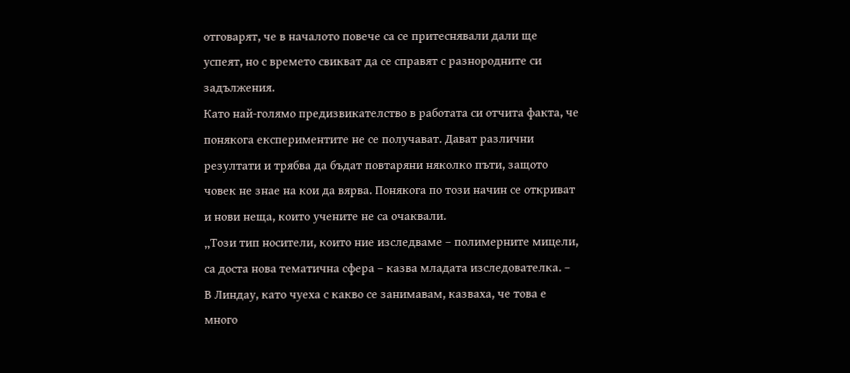отговарят, че в началото повече са се притеснявали дали ще успеят, но с времето свикват да се справят с разнородните си задължения.
Като най-голямо предизвикателство в работата си отчита факта, че понякога експериментите не се получават. Дават различни резултати и трябва да бъдат повтаряни няколко пъти, защото човек не знае на кои да вярва. Понякога по този начин се откриват и нови неща, които учените не са очаквали.
„Този тип носители, които ние изследваме – полимерните мицели, са доста нова тематична сфера – казва младата изследователка. – В Линдау, като чуеха с какво се занимавам, казваха, че това е много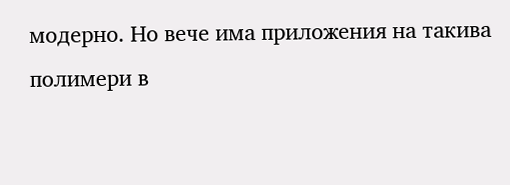модерно. Но вече има приложения на такива полимери в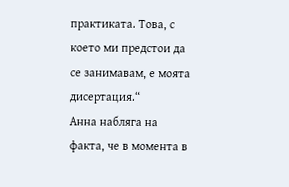практиката. Това, с което ми предстои да се занимавам, е моята дисертация.“
Анна набляга на факта, че в момента в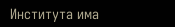Института има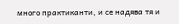много практиканти, и се надява тя и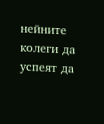нейните колеги да успеят да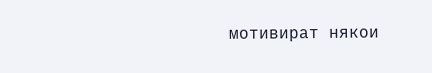мотивират някои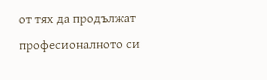от тях да продължат професионалното си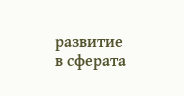развитие в сферата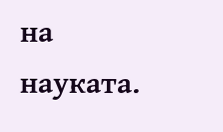на науката.